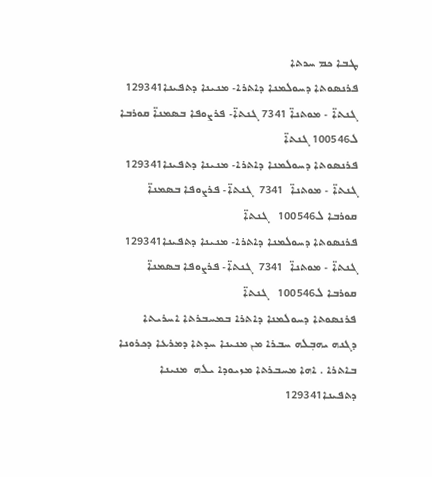ܛܒܐ ܟܡ ܚܖܬܐ
ܦܪܢܣܘܬܐ ܕܚܘܠܡܢܐ ܕܐܬܪܐ- ܡܢܝܢܐ ܕܬܦܝܢܐ129341 ܓܢܬܐ̈ - ܡܘܬܢܐ̈ 7341 ܓܢܬܐ̈- ܦܪܨܘܦܐ ܒܣܡܢܐ̈ ܩܘܪܒܐ ܠ100546 ܓܢܬܐ̈
ܦܪܢܣܘܬܐ ܕܚܘܠܡܢܐ ܕܐܬܪܐ- ܡܢܝܢܐ ܕܬܦܝܢܐ129341 ܓܢܬܐ̈ - ܡܘܬܢܐ̈  7341  ܓܢܬܐ̈- ܦܪܨܘܦܐ ܒܣܡܢܐ̈ ܩܘܪܒܐ ܠ100546   ܓܢܬܐ̈
ܦܪܢܣܘܬܐ ܕܚܘܠܡܢܐ ܕܐܬܪܐ- ܡܢܝܢܐ ܕܬܦܝܢܐ129341 ܓܢܬܐ̈ - ܡܘܬܢܐ̈  7341  ܓܢܬܐ̈- ܦܪܨܘܦܐ ܒܣܡܢܐ̈ ܩܘܪܒܐ ܠ100546   ܓܢܬܐ̈
ܦܪܢܣܘܬܐ ܕܚܘܠܡܢܐ ܕܐܬܪܐ ܒܡܚܒܪܬܐ ܐܚܪܝܬܐ ܕܓܢܗ ܝܗܒܼܠܗ ܚܒܪܐ ܡܢ ܡܢܝܢܐ ܚܕܬܐ ܕܡܪܥܐ ܕܟܪܘܢܐ ܒܐܬܪܐ . ܐܗܐ ܡܚܒܪܬܐ ܡܙܝܘܕܐ ܝܠܗ  ܡܢܝܢܐ ܕܬܦܝܢܐ129341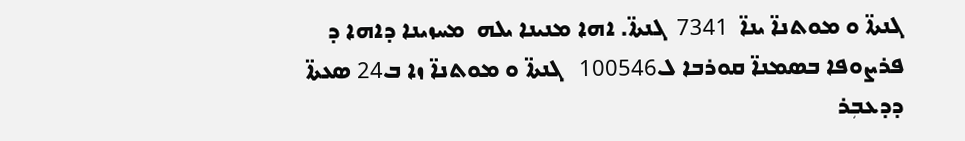ܓܢܬܐ̈ ܘ ܡܘܬܢܐ̈ ܝܢܐ̈  7341  ܓܢܬܐ̈. ܐܗܐ ܡܢܝܢܐ ܝܠܗ  ܡܚܙܝܢܐ ܕܐܗܐ ܕ ܦܪܨܘܦܐ ܒܣܡܢܐ̈ ܩܘܪܒܐ ܠ100546   ܓܢܬܐ̈ ܘ ܡܘܬܢܐ̈ ܙܐ ܒ24 ܣܥܬܐ̈ ܕܕܥܒܼܪ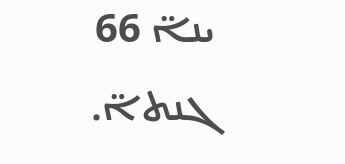ܝܢܐ̈ 66 ܓܢܬܐ̈.